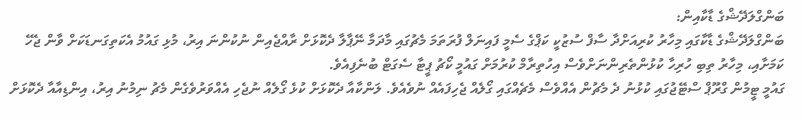ބަންގްލަދޭޝްގެ ޑާކާއިން:
ބަންގްލަދޭޝްގެ ޑާކާގައި މިހާރު ކުރިއަށްދާ ސާފް ސުޒުކީ ކަޕްގެ ސެމީ ފައިނަލް ފުރަތަމަ މެޗުގައި މާދަމާ ނޭޕާލާ ދެކޮޅަށް ރާއްޖެއިން ނުކުންނަ އިރު، މުޅި ގައުމު އެކަތިގަނޑަކަށް ވާން ޖެހޭ ކަމަށާއި، މިހާރު ތިބި ހުރިހާ ކުޅުންތެރިންނަށްވެސް އިހުތިރާމް ކުރުމަށް ގައުމީ ކޯޗު ޕީޓާ ސެގަޓް ބުނެފިއެވެ.
ގައުމީ ޓީމުން ގްރޫޕް ސްޓޭޖުގައި ކުޅުނު ދެ މެޗުން އެއްވެސް މެޗެއްގައި ގޯލެއް ޖެހިފައެއް ނުވެއެވެ. ލަންކާއާ ދެކޮޅަށް ކުޅެ ގޯލެއް ނުޖެހި އެއްވަރުވެގެން މެޗު ނިމުނު އިރު، އިންޑިއާއާ ދެކޮޅަށް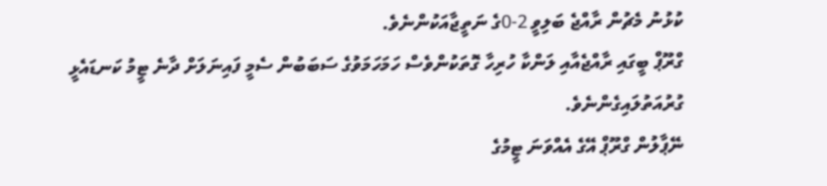ކުޅުނު މެޗުން ރާއްޖެ ބަލިވީ 2-0ގެ ނަތީޖާއަކުންނެވެ.
ގްރޫޕް ބީގައި ރާއްޖެއާއި ލަންކާ ހުރިހާ ގޮތަކުންވެސް ހަމަހަމަވުގެ ސަބަބުން ސެމީ ފައިނަލަށް ދާނެ ޓީމު ކަނޑައެޅީ ގުރުއަތުލައިގެންނެވެ.
ނޭޕާލުން ގްރޫޕް އޭގެ އެއްވަނަ ޓީމުގެ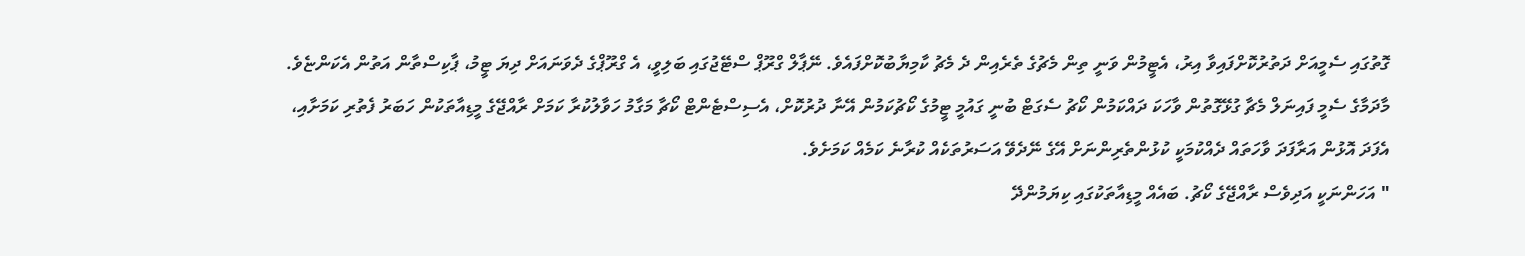ގޮތުގައި ސެމީއަށް ދަތުރުކޮށްފައިވާ އިރު، އެޓީމުން ވަނީ ތިން މެޗުގެ ތެރެއިން ދެ މެޗު ކާމިޔާބުކޮށްފައެވެ. ނޭޕާލް ގްރޫޕް ސްޓޭޖުގައި ބަލިވީ، އެ ގްރޫޕްގެ ދެވަނައަށް ދިޔަ ޓީމު، ޕާކިސްތާން އަތުން އެކަންޏެވެ.
މާދަމާގެ ސެމީ ފައިނަލް މެޗާ ގުޅޭގޮތުން ވާހަކަ ދައްކަމުން ކޯޗު ސެގަޓް ބުނީ ގައުމީ ޓީމުގެ ކޯޗުކަމުން އޭނާ ދުރުކޮށް، އެސިސްޓެންޓް ކޯޗާ މަގާމު ހަވާލުކުރާ ކަމަށް ރާއްޖޭގެ މީޑިއާތަކުން ހަބަރު ފެތުރި ކަމަށާއި، އެފަދަ އޮޅުން އަރާފަދަ ވާހަތައް ދެއްކުމަކީ ކުޅުންތެރިންނަށް އޭގެ ނޭދެވޭ އަސަރުތަކެއް ކުރާނެ ކަމެއް ކަމަށެވެ.
" އަހަންނަކީ އަދިވެސް ރާއްޖޭގެ ކޯޗު. ބައެއް މީޑިއާތަކުގައި ކިޔަމުންދޭ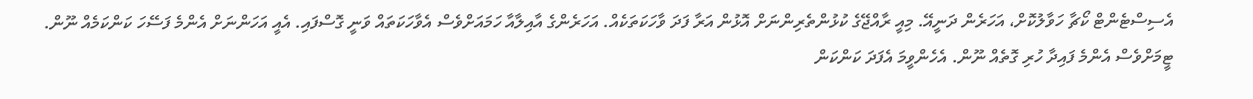އެސިސްޓެންޓް ކޯޗާ ހަވާލުކޮށް، އަހަރެން ދަނީއޭ. މިއީ ރާއްޖޭގެ ކުޅުންތެރިންނަށް އޮޅުން އަރާ ފަދަ ވާހަކަތަކެއް. އަހަރެންގެ އާއިލާއާ ހަމައަށްވެސް އެވާހަކަތައް ވަނީ ގޮސްފައި. އެއީ އަހަންނަށް އެންމެ ފަސޭހަ ކަންކަމެއް ނޫން. ޓީމަށްވެސް އެންމެ ފައިދާ ހުރި ގޮތެއް ނޫން. އެހެންވީމަ އެފަދަ ކަންކަން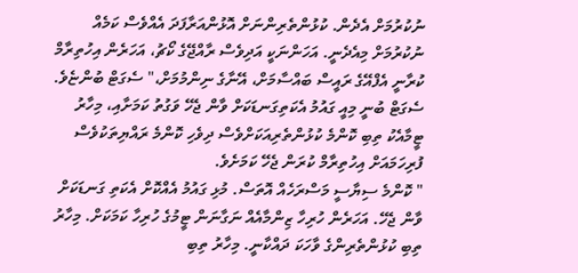ނުކުރުމަށް އެދެން. ކުޅުންތެރިންނަށް އޮޅުންއަރާފަދަ އެއްވެސް ކަމެއް ނުކުރުމަށް މިއެދެނީ. އަހަންނަކީ އަދިވެސް ރާއްޖޭގެ ކޯޗު، އަހަރެން އިހުތިރާމް ކުރާނީ އެފްއޭގެ ރައީސް ބައްސާމަށް، އޭނާގެ ނިންމުމަށް،" ސެގަޓް ބުންޏެވެ.
ސެގަޓް ބުނީ މިއީ ގައުމު އެކަތިގަނޑަކަށް ވާން ޖެހޭ ވަގުތު ކަމަށާއި، މިހާރު ޓީމާއެކު ތިބި ކޮންމެ ކުޅުންތެރިއަކަށްވެސް ދިވެހި ކޮންމެ ރައްޔިތަކުވެސް ފުރިހަމައަށް އިހުތިރާމް ކުރަން ޖެހޭ ކަމަށެވެ.
" ކޮންމެ ސިޔާސީ މަސްރަހެއް އޮތަސް. މުޅި ގައުމު އެއްކޮށް އެކަތި ގަނޑަކަށް ވާން ޖެހޭ. އަހަރެން ހުރިހާ ޒިންމާއެއް ނަގާނަން ޓީމުގެ ހުރިހާ ކަމަކަށް. މިހާރު ތިބި ކުޅުންތެރިންގެ ވާހަކަ ދައްކާނީ. މިހާރު ތިބި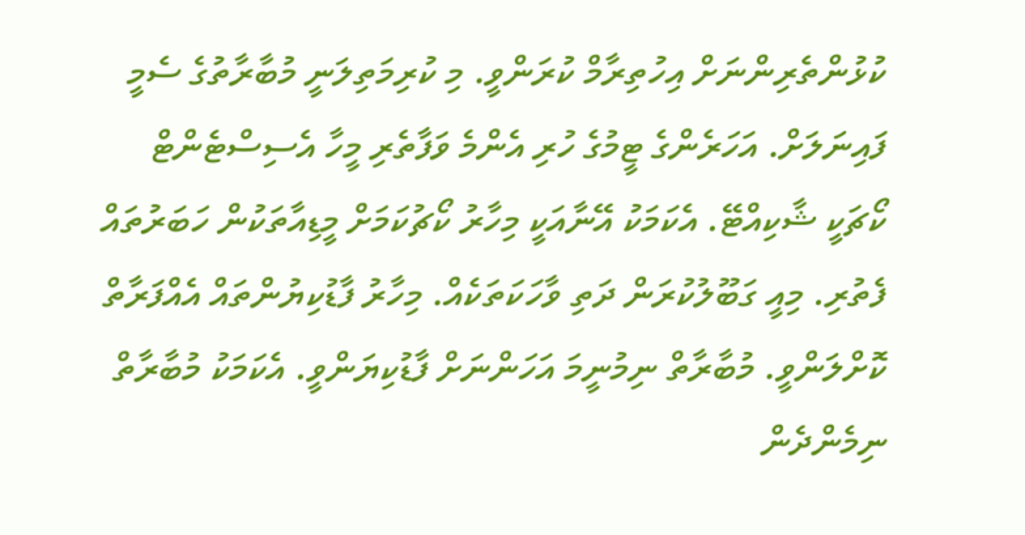ކުޅުންތެރިންނަށް އިހުތިރާމް ކުރަންވީ. މި ކުރިމަތިލަނީ މުބާރާތުގެ ސެމީ ފައިނަލަށް. އަހަރެންގެ ޓީމުގެ ހުރި އެންމެ ވަފާތެރި މީހާ އެސިސްޓެންޓް ކޯޗަކީ ޝާކިއްޓޭ. އެކަމަކު އޭނާއަކީ މިހާރު ކޯޗުކަމަށް މީޑިއާތަކުން ހަބަރުތައް ފެތުރި. މިއީ ގަބޫލުކުރަން ދަތި ވާހަކަތަކެއް. މިހާރު ފާޑުކިޔުންތައް އެއްފަރާތް ކޮށްލަންވީ. މުބާރާތް ނިމުނީމަ އަހަންނަށް ފާޑުކިޔަންވީ. އެކަމަކު މުބާރާތް ނިމެންދެން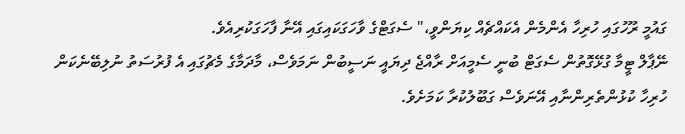ގައުމީ ރޫހުގައި ހުރިހާ އެންމެން އެކައްޗެއް ކިޔަންވީ،" ސެގަޓްގެ ވާހަގަކައިގައި އޭނާ ފާހަގަކުރިއެވެ.
ނޭޕާލް ޓީމާ ގުޅޭގޮތުން ސެގަޓް ބުނީ ސެމީއަށް ރާއްޖެ ދިޔައީ ނަސީބުން ނަމަވެސް، މާދަމާގެ މެޗުގައި އެ ފުރުސަތު ނުލިބޭނެކަން ހުރިހާ ކުޅުންތެރިންނާއި އޭނަވެސް ގަބޫލުކުރާ ކަމަށެވެ.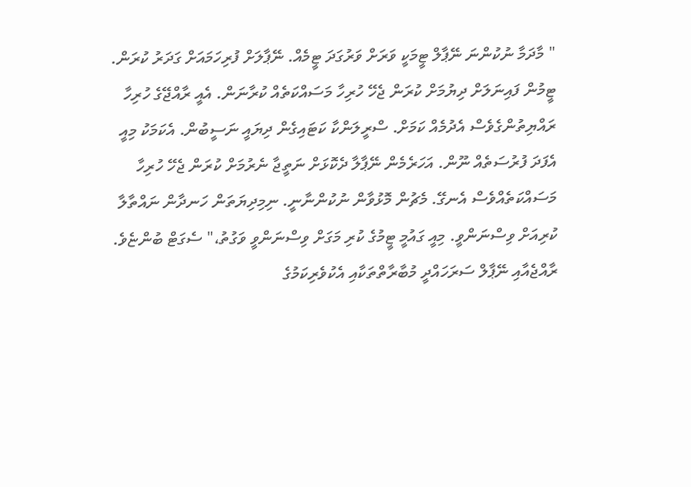" މާދަމާ ނުކުންނަ ނޭޕާލް ޓީމަކީ ވަރަށް ވަރުގަދަ ޓީމެއް. ނޭޕާލަށް ފުރިހަމައަށް ގަދަރު ކުރަން. ޓީމުން ފައިނަލަށް ދިޔުމަށް ކުރަން ޖެހޭ ހުރިހާ މަސައްކަތެއް ކުރާނަން. އެއީ ރާއްޖޭގެ ހުރިހާ ރައްޔިތުންގެވެސް އެދުމެއް ކަމަށް. ސްރީލަންކާ ކަޓައިގެން ދިޔައީ ނަސީބުން. އެކަމަކު މިއީ އެފަދަ ފުރުސަތެއް ނޫން. އަހަރެމެން ނޭޕާލާ ދެކޮޅަށް ނަތީޖާ ނެރުމަށް ކުރަން ޖެހޭ ހުރިހާ މަސައްކަތެއްވެސް އެނގޭ. މެޗުން މޮޅުވާން ނުކުންނާނީ. ނިމިދިޔަތަން ހަނދާން ނައްތާލާ ކުރިއަށް ވިސްނަންވީ. މިއީ ގައުމީ ޓީމުގެ ކުރި މަގަށް ވިސްނަންވީ ވަގުތު،" ސެގަޓް ބުންޏެވެ.
ރާއްޖެއާއި ނޭޕާލް ސަރަހައްދީ މުބާރާތްތަކާއި އެކުވެރިކަމުގެ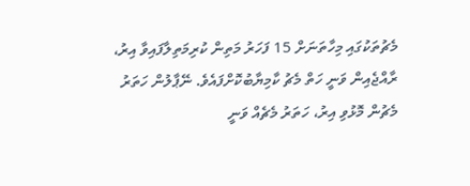މެޗުތަކުގައި މިހާތަނަށް 15 ފަހަރު މަތިން ކުރިމަތިލާފައިވާ އިރު، ރާއްޖެއިން ވަނީ ހަތް މެޗު ކާމިޔާބުކޮށްފައެވެ. ނޭޕާލުން ހަތަރު މެޗުން މޮޅުވި އިރު، ހަތަރު މެޗެއް ވަނީ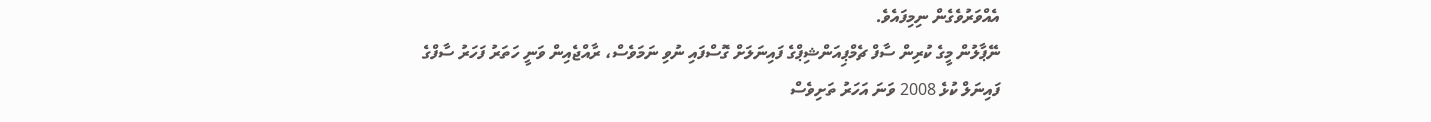އެއްވަރުވެގެން ނިމިފައެވެ.
ނޭޕާލުން މީގެ ކުރިން ސާފް ޗެމްޕިއަންޝިޕްގެ ފައިނަލަށް ގޮސްފައި ނުވި ނަމަވެސް، ރާއްޖެއިން ވަނީ ހަތަރު ފަހަރު ސާފްގެ ފައިނަލް ކުޅެ 2008 ވަނަ އަހަރު ތަށިވެސް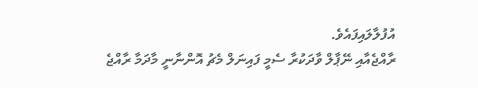އުފުލާލައިފައެވެ.
ރާއްޖެއާއި ނޭޕާލް ވާދަކުރާ ސެމީ ފައިނަލް މެޗު އޮންނާނީ މާދަމާ ރާއްޖެ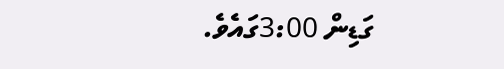ގަޑިން 3:00ގައެވެ.